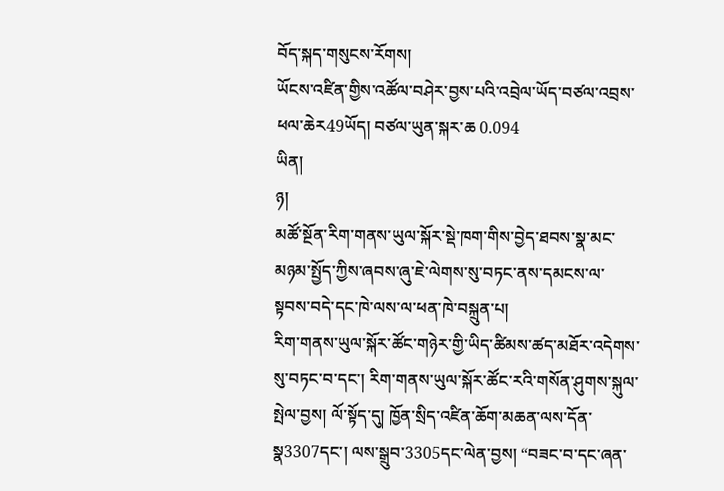བོད་སྐད་གསུངས་རོགས།
ཡོངས་འཛིན་གྱིས་འཚོལ་བཤེར་བྱས་པའི་འབྲེལ་ཡོད་བཙལ་འབྲས་ཕལ་ཆེར49ཡོད། བཙལ་ཡུན་སྐར་ཆ 0.094
ཡིན།
ཉ།
མཚོ་སྔོན་རིག་གནས་ཡུལ་སྐོར་སྡེ་ཁག་གིས་བྱེད་ཐབས་སྣ་མང་མཉམ་སྤྱོད་ཀྱིས་ཞབས་ཞུ་ཇེ་ལེགས་སུ་བཏང་ནས་དམངས་ལ་སྟབས་བདེ་དང་ཁེ་ལས་ལ་ཕན་ཁེ་བསྐྲུན་པ།
རིག་གནས་ཡུལ་སྐོར་ཚོང་གཉེར་གྱི་ཡིད་ཚིམས་ཚད་མཐོར་འདེགས་སུ་བཏང་བ་དང་། རིག་གནས་ཡུལ་སྐོར་ཚོང་རའི་གསོན་ཤུགས་སྐུལ་སྤེལ་བྱས། ལོ་སྟོད་དུ། ཁྱོན་སྲིད་འཛིན་ཆོག་མཆན་ལས་དོན་སྣ3307དང་། ལས་སྒྲུབ་3305དང་ལེན་བྱས། “བཟང་བ་དང་ཞན་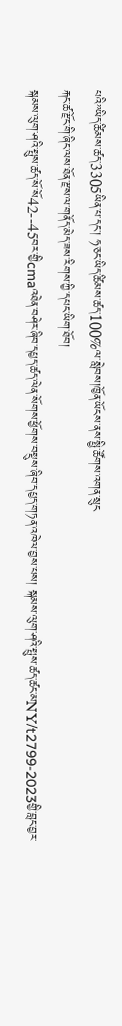པའི”ཡིད་ཚིམས་ཚད་3305ཡིན་པ་དང་། ཧ་ཅང་ཡིད་ཚིམས་ཚད་100%ལ་སླེབས།ཁྱོན་ཡོངས་ནས་སྤྱི་ཚོགས་འགན་སྲུང
རྐང་ཚ་རྫོང་གི་ཞིང་ལས་ཐོན་རྫས་ལ་གནོད་མེད་ཟས་རིགས་ཀྱི་དཔང་ཡིག་ཐོབ།
སྐམས་ལུག་ཤའི་སྤུས་ཚད་སོ་སོ42--45བར་གྱིcmaའཐེན་བཤེར་ཞིབ་དཔྱད་ཚད་ལེན་སོགས་ཕྱོགས་བསྡུས་ཞིབ་དཔྱད་གཏན་འཁེལ་བྱས་པས། སྐམས་ལུག་ཤའི་སྤུས་ཚད་ཚང་མNY/t2799-2023གྱི་བླང་བྱར་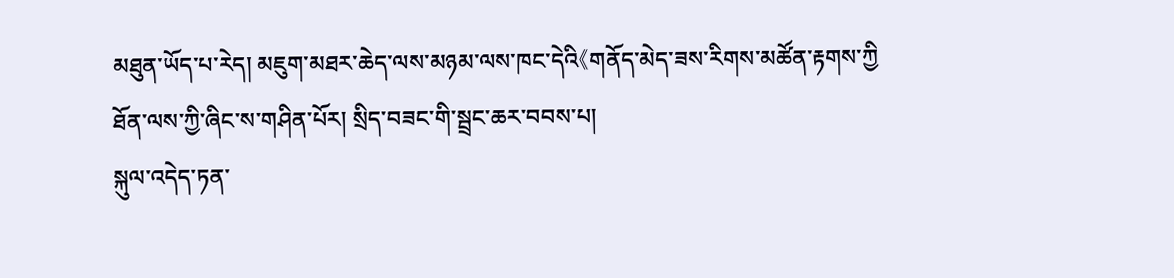མཐུན་ཡོད་པ་རེད། མཇུག་མཐར་ཆེད་ལས་མཉམ་ལས་ཁང་དེའི《གནོད་མེད་ཟས་རིགས་མཚོན་རྟགས་ཀྱི
ཐོན་ལས་ཀྱི་ཞིང་ས་གཤིན་པོར། སྲིད་བཟང་གི་སྦྲང་ཆར་བབས་པ།
སྐུལ་འདེད་ཏན་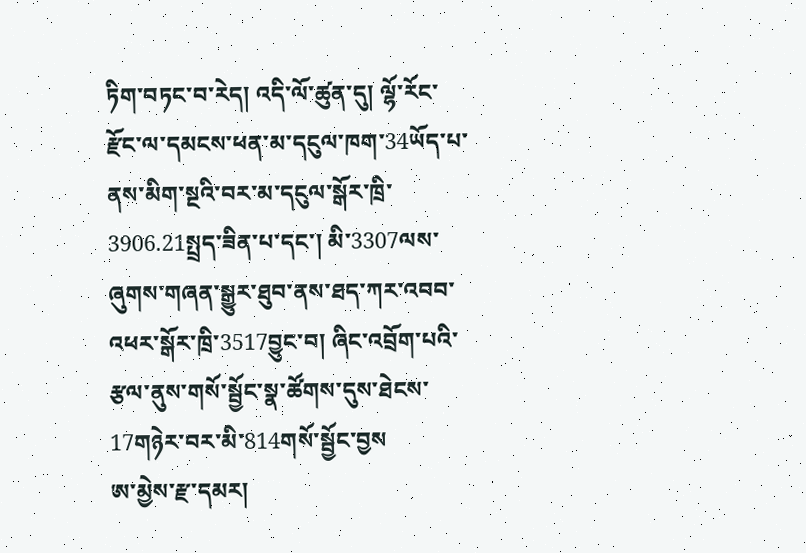ཏིག་བཏང་བ་རེད། འདི་ལོ་ཚུན་དུ། ལྷོ་རོང་རྫོང་ལ་དམངས་ཕན་མ་དངུལ་ཁག་34ཡོད་པ་ནས་མིག་སྔའི་བར་མ་དངུལ་སྒོར་ཁྲི་3906.21སྤྲད་ཟིན་པ་དང་། མི་3307ལས་ཞུགས་གཞན་སྒྱུར་ཐུབ་ནས་ཐད་ཀར་འབབ་འཕར་སྒོར་ཁྲི་3517བྱུང་བ། ཞིང་འབྲོག་པའི་རྩལ་ནུས་གསོ་སྦྱོང་སྣ་ཚོགས་དུས་ཐེངས་17གཉེར་བར་མི་814གསོ་སྦྱོང་བྱས
ཨ་མྱེས་རྫ་དམར།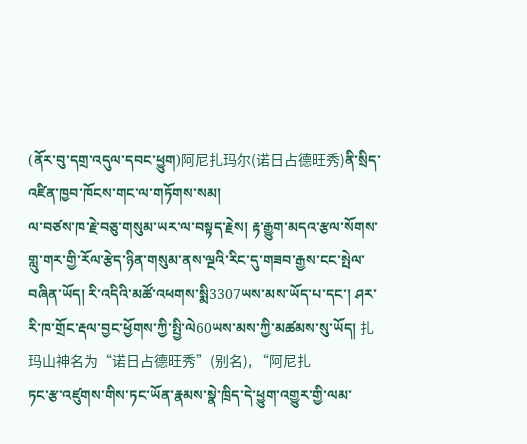(ནོར་བུ་དགྲ་འདུལ་དབང་ཕྱུག)阿尼扎玛尔(诺日占德旺秀)ནི་སྲིད་འཛིན་ཁྱབ་ཁོངས་གང་ལ་གཏོགས་སམ།
ལ་བཙས་ཁ་རྗེ་བཅུ་གསུམ་ཡར་ལ་བསྟད་རྗེས། རྟ་རྒྱུག་མདའ་རྩལ་སོགས་གླུ་གར་གྱི་རོལ་རྩེད་ཉིན་གསུམ་ནས་ལྔའི་རིང་དུ་གཟབ་རྒྱས་ངང་སྤེལ་བཞིན་ཡོད། རི་འདིའི་མཚོ་འཕགས་སྨི3307ཡས་མས་ཡོད་པ་དང་། ཤར་རི་ཁ་གྲོང་རྡལ་བྱང་ཕྱོགས་ཀྱི་སྤྱི་ལེ60ཡས་མས་ཀྱི་མཚམས་སུ་ཡོད། 扎玛山神名为“诺日占德旺秀”(别名), “阿尼扎
ཏང་རྩ་འཛུགས་གིས་ཏང་ཡོན་རྣམས་སྣེ་ཁྲིད་དེ་ཕྱུག་འགྱུར་གྱི་ལམ་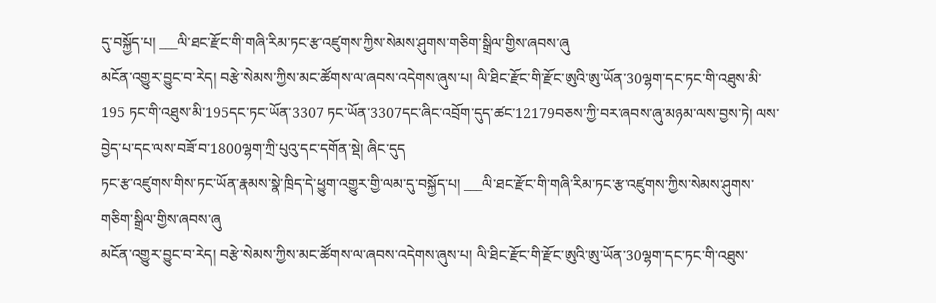དུ་བསྐྱོད་པ། ___ལི་ཐང་རྫོང་གི་གཞི་རིམ་ཏང་རྩ་འཛུགས་ཀྱིས་སེམས་ཤུགས་གཅིག་སྒྲིལ་གྱིས་ཞབས་ཞུ
མངོན་འགྱུར་བྱུང་བ་རེད། བརྩེ་སེམས་ཀྱིས་མང་ཚོགས་ལ་ཞབས་འདེགས་ཞུས་པ། ལི་ཐིང་རྫོང་གི་རྫོང་ཨུའི་ཨུ་ཡོན་30ལྷག་དང་ཏང་གི་འཐུས་མི་195 ཏང་གི་འཐུས་མི་195དང་ཏང་ཡོན་3307 ཏང་ཡོན་3307དང་ཞིང་འབྲོག་དུད་ཚང་12179བཅས་ཀྱི་བར་ཞབས་ཞུ་མཉམ་ལས་བྱས་ཏེ། ལས་བྱེད་པ་དང་ལས་བཟོ་བ་1800ལྷག་ཀྲི་པུའུ་དང་དགོན་སྡེ། ཞིང་དུད
ཏང་རྩ་འཛུགས་གིས་ཏང་ཡོན་རྣམས་སྣེ་ཁྲིད་དེ་ཕྱུག་འགྱུར་གྱི་ལམ་དུ་བསྐྱོད་པ། ___ལི་ཐང་རྫོང་གི་གཞི་རིམ་ཏང་རྩ་འཛུགས་ཀྱིས་སེམས་ཤུགས་གཅིག་སྒྲིལ་གྱིས་ཞབས་ཞུ
མངོན་འགྱུར་བྱུང་བ་རེད། བརྩེ་སེམས་ཀྱིས་མང་ཚོགས་ལ་ཞབས་འདེགས་ཞུས་པ། ལི་ཐིང་རྫོང་གི་རྫོང་ཨུའི་ཨུ་ཡོན་30ལྷག་དང་ཏང་གི་འཐུས་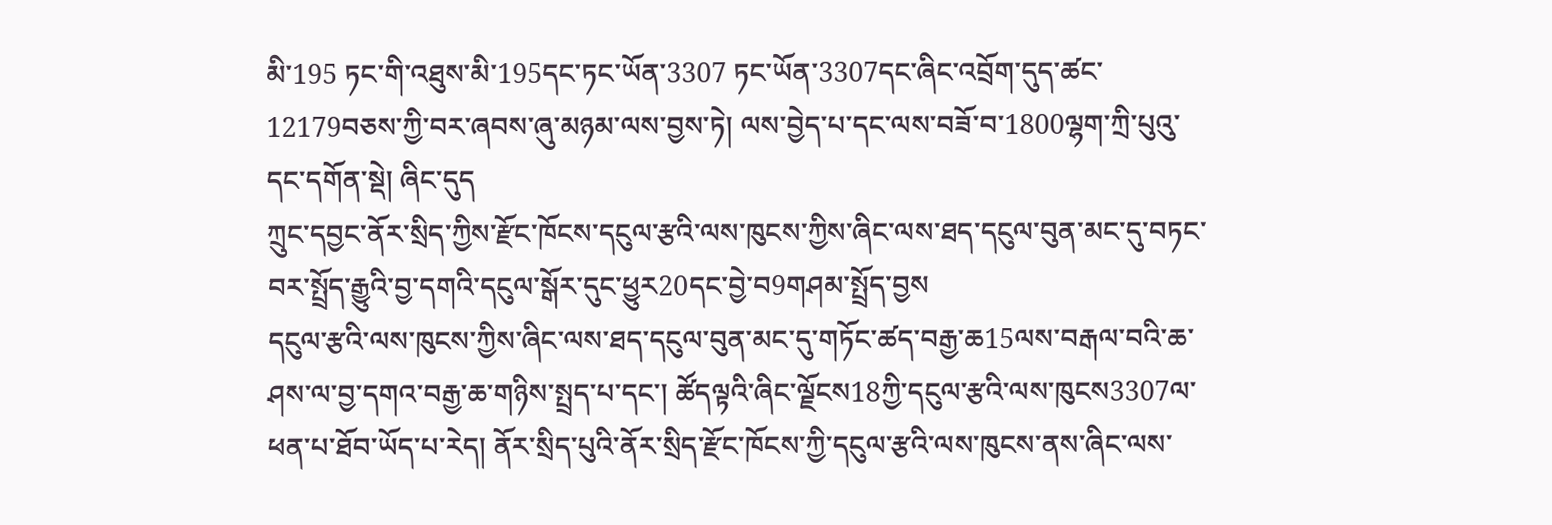མི་195 ཏང་གི་འཐུས་མི་195དང་ཏང་ཡོན་3307 ཏང་ཡོན་3307དང་ཞིང་འབྲོག་དུད་ཚང་12179བཅས་ཀྱི་བར་ཞབས་ཞུ་མཉམ་ལས་བྱས་ཏེ། ལས་བྱེད་པ་དང་ལས་བཟོ་བ་1800ལྷག་ཀྲི་པུའུ་དང་དགོན་སྡེ། ཞིང་དུད
ཀྲུང་དབྱང་ནོར་སྲིད་ཀྱིས་རྫོང་ཁོངས་དངུལ་རྩའི་ལས་ཁུངས་ཀྱིས་ཞིང་ལས་ཐད་དངུལ་བུན་མང་དུ་བཏང་བར་སྤྲོད་རྒྱུའི་བྱ་དགའི་དངུལ་སྒོར་དུང་ཕྱུར20དང་བྱེ་བ9གཤམ་སྤྲོད་བྱས
དངུལ་རྩའི་ལས་ཁུངས་ཀྱིས་ཞིང་ལས་ཐད་དངུལ་བུན་མང་དུ་གཏོང་ཚད་བརྒྱ་ཆ15ལས་བརྒལ་བའི་ཆ་ཤས་ལ་བྱ་དགའ་བརྒྱ་ཆ་གཉིས་སྤྲད་པ་དང་། ཚོདལྟའི་ཞིང་ལྗོངས18ཀྱི་དངུལ་རྩའི་ལས་ཁུངས3307ལ་ཕན་པ་ཐོབ་ཡོད་པ་རེད། ནོར་སྲིད་པུའི་ནོར་སྲིད་རྫོང་ཁོངས་ཀྱི་དངུལ་རྩའི་ལས་ཁུངས་ནས་ཞིང་ལས་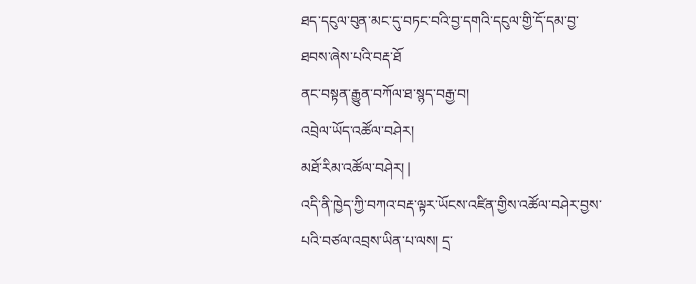ཐད་དངུལ་བུན་མང་དུ་བཏང་བའི་བྱ་དགའི་དངུལ་གྱི་དོ་དམ་བྱ་ཐབས་ཞེས་པའི་བརྡ་ཐོ
ནང་བསྟན་རྒྱུན་བཀོལ་ཐ་སྙད་བརྒྱ་བ།
འབྲེལ་ཡོད་འཚོལ་བཤེར།
མཐོ་རིམ་འཚོལ་བཤེར། |
འདི་ནི་ཁྱེད་ཀྱི་བཀའ་བརྡ་ལྟར་ཡོངས་འཛིན་གྱིས་འཚོལ་བཤེར་བྱས་པའི་བཙལ་འབྲས་ཡིན་པ་ལས། དྲ་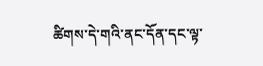ཚིགས་དེ་གའི་ནང་དོན་དང་ལྟ་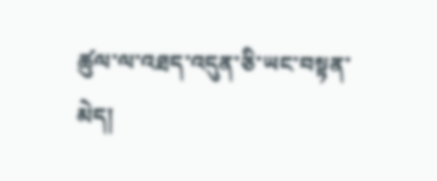ཚུལ་ལ་འཐད་འདུན་ཅི་ཡང་བསྟན་མེད།